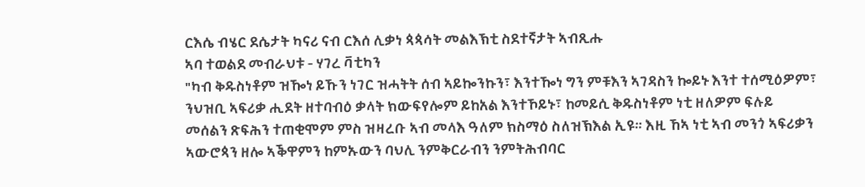ርእሴ ብሄር ደሴታት ካናሪ ናብ ርእሰ ሊቃነ ጳጳሳት መልእኽቲ ስደተኛታት ኣብጺሑ
ኣባ ተወልደ መብራህቱ - ሃገረ ቫቲካን
"ካብ ቅዱስነቶም ዝዀነ ይኹን ነገር ዝሓትት ሰብ ኣይኰንኩን፣ እንተዀነ ግን ምቹእን ኣገዳስን ኰይኑ እንተ ተሰሚዕዎም፣ ንህዝቢ ኣፍሪቃ ሒደት ዘተባብዕ ቃላት ክውፍየሎም ይከአል እንተኾይኑ፣ ከመይሲ ቅዱስነቶም ነቲ ዘለዎም ፍሉይ መሰልን ጽፍሕን ተጠቂሞም ምስ ዝዛረቡ ኣብ መላእ ዓለም ክስማዕ ስለዝኽእል ኢዩ። እዚ ኸኣ ነቲ ኣብ መንጎ ኣፍሪቃን ኣውሮጳን ዘሎ ኣቕዋምን ከምኡውን ባህሊ ንምቅርራብን ንምትሕብባር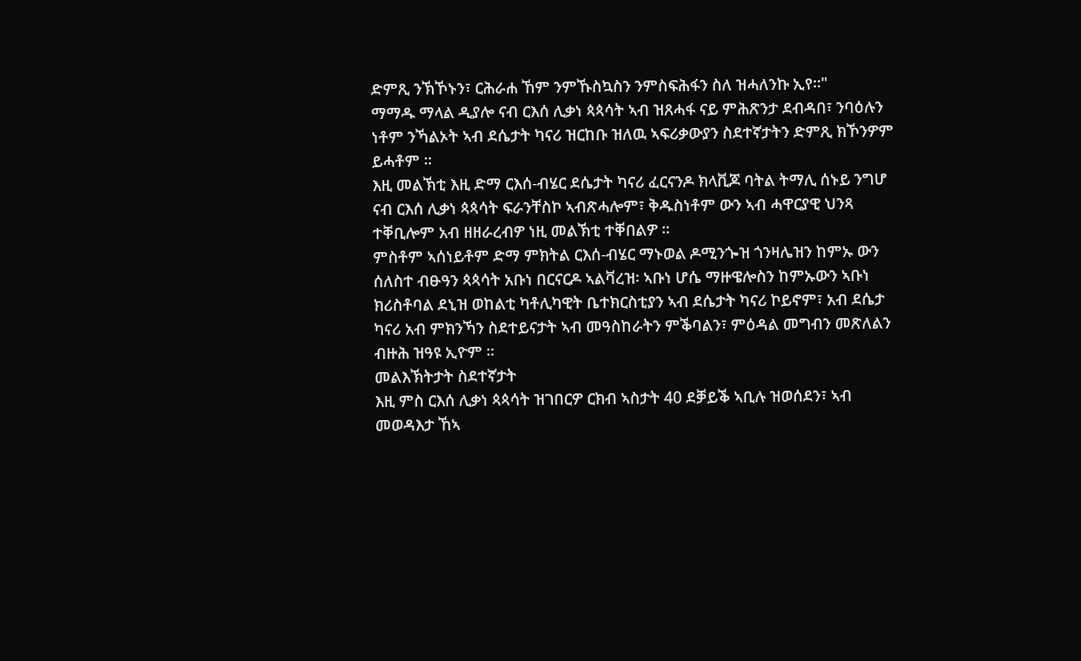ድምጺ ንኽኾኑን፣ ርሕራሐ ኸም ንምኹስኳስን ንምስፍሕፋን ስለ ዝሓለንኩ ኢየ።"
ማማዱ ማላል ዲያሎ ናብ ርእሰ ሊቃነ ጳጳሳት ኣብ ዝጸሓፋ ናይ ምሕጽንታ ደብዳበ፣ ንባዕሉን ነቶም ንኻልኦት ኣብ ደሴታት ካናሪ ዝርከቡ ዝለዉ ኣፍሪቃውያን ስደተኛታትን ድምጺ ክኾንዎም ይሓቶም ።
እዚ መልኽቲ እዚ ድማ ርእሰ-ብሄር ደሴታት ካናሪ ፈርናንዶ ክላቪጆ ባትል ትማሊ ሰኑይ ንግሆ ናብ ርእሰ ሊቃነ ጳጳሳት ፍራንቸስኮ ኣብጽሓሎም፣ ቅዱስነቶም ውን ኣብ ሓዋርያዊ ህንጻ ተቐቢሎም አብ ዘዘራረብዎ ነዚ መልኽቲ ተቐበልዎ ።
ምስቶም ኣሰነይቶም ድማ ምክትል ርእሰ-ብሄር ማኑወል ዶሚንጐዝ ጎንዛሌዝን ከምኡ ውን ሰለስተ ብፁዓን ጳጳሳት አቡነ በርናርዶ ኣልቫረዝ፡ ኣቡነ ሆሴ ማዙዌሎስን ከምኡውን ኣቡነ ክሪስቶባል ደኒዝ ወከልቲ ካቶሊካዊት ቤተክርስቲያን ኣብ ደሴታት ካናሪ ኮይኖም፣ አብ ደሴታ ካናሪ አብ ምክንኻን ስደተይናታት ኣብ መዓስከራትን ምቕባልን፣ ምዕዳል መግብን መጽለልን ብዙሕ ዝዓዩ ኢዮም ።
መልእኽትታት ስደተኛታት
እዚ ምስ ርእሰ ሊቃነ ጳጳሳት ዝገበርዎ ርክብ ኣስታት 40 ደቓይቕ ኣቢሉ ዝወሰደን፣ ኣብ መወዳእታ ኸኣ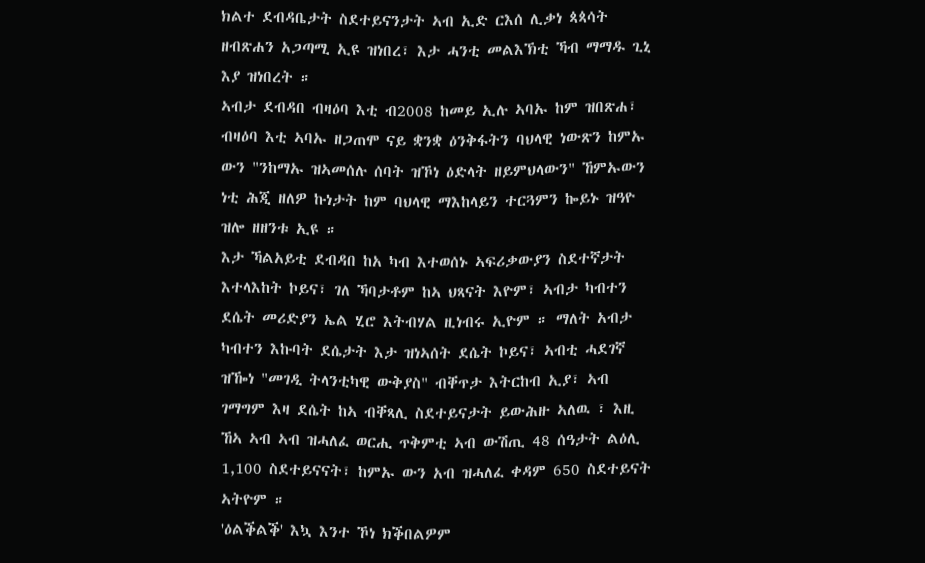ክልተ ደብዳቤታት ስደተይናንታት ኣብ ኢድ ርእሰ ሊቃነ ጳጳሳት ዘብጽሐን አጋጣሚ ኢዩ ዝነበረ፣ እታ ሓንቲ መልእኽቲ ኻብ ማማዱ ጊኒ እያ ዝነበረት ።
ኣብታ ደብዳበ ብዛዕባ እቲ ብ2008 ከመይ ኢሉ ኣባኡ ከም ዝበጽሐ፣ ብዛዕባ እቲ ኣባኡ ዘጋጠሞ ናይ ቋንቋ ዕንቅፋትን ባህላዊ ነውጽን ከምኡ ውን "ንከማኡ ዝኣመሰሉ ሰባት ዝኾነ ዕድላት ዘይምህላውን" ኸምኡውን ነቲ ሕጂ ዘለዎ ኩነታት ከም ባህላዊ ማእከላይን ተርጓምን ኰይኑ ዝዓዮ ዝሎ ዘዘንቱ ኢዩ ።
እታ ኻልአይቲ ደብዳበ ከአ ካብ እተወሰኑ ኣፍሪቃውያን ስደተኛታት እተላእከት ኮይና፣ ገለ ኻባታቶም ከኣ ህጻናት እዮም፣ ኣብታ ካብተን ደሴት መሪድያን ኤል ሂሮ እትብሃል ዚነብሩ ኢዮም ። ማለት አብታ ካብተን እኩባት ደሴታት እታ ዝነኣሰት ደሴት ኮይና፣ ኣብቲ ሓደገኛ ዝዀነ "መገዲ ትላንቲካዊ ውቅያስ" ብቐጥታ እትርከብ ኢያ፣ ኣብ ገማግም እዛ ደሴት ከኣ ብቐጻሊ ስደተይናታት ይውሕዙ ኣለዉ ፣ እዚ ኸኣ ኣብ ኣብ ዝሓለፈ ወርሒ ጥቅምቲ ኣብ ውሽጢ 48 ሰዓታት ልዕሊ 1,100 ስደተይናናት፣ ከምኡ ውን አብ ዝሓለፈ ቀዳም 650 ስደተይናት ኣትዮም ።
'ዕልቕልቕ' እኳ እንተ ኾነ ክቕበልዎም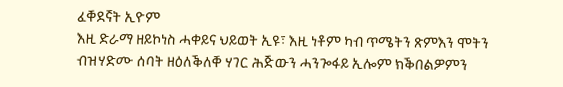ፈቐደኛት ኢዮም
እዚ ድራማ ዘይኮነስ ሓቀይና ህይወት ኢዩ፣ እዚ ነቶም ካብ ጥሜትን ጽምእን ሞትን ብዝሃድሙ ሰባት ዘዕለቕለቐ ሃገር ሕጅውን ሓንጐፋይ ኢሎም ክቕበልዎምን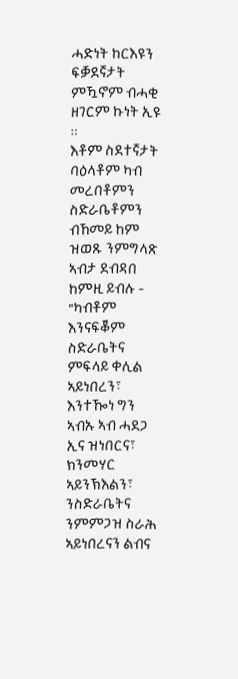ሓድነት ከርእዩን ፍቓደኛታት ምዃኖም ብሓቂ ዘገርም ኩነት ኢዩ ።
እቶም ስደተኛታት ባዕላቶም ካብ መረበቶምን ስድራቤቶምን ብኸመይ ከም ዝወጹ ንምግላጽ ኣብታ ደብዳበ ከምዚ ይብሉ - "ካብቶም እንናፍቖም ስድራቤትና ምፍላይ ቀሊል ኣይነበረን፣ እንተዀነ ግን ኣብኡ ኣብ ሓደጋ ኢና ዝነበርና፣ ክንመሃር ኣይንኽእልን፣ ንስድራቤትና ንምምጋዝ ስራሕ ኣይነበረናን ልብና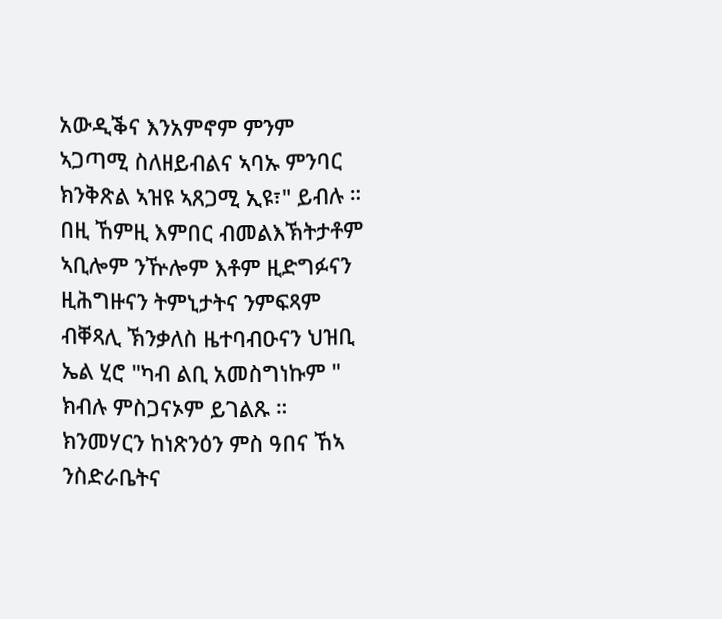አውዲቕና እንአምኖም ምንም ኣጋጣሚ ስለዘይብልና ኣባኡ ምንባር ክንቅጽል ኣዝዩ ኣጸጋሚ ኢዩ፣" ይብሉ ።
በዚ ኸምዚ እምበር ብመልእኽትታቶም ኣቢሎም ንዅሎም እቶም ዚድግፉናን ዚሕግዙናን ትምኒታትና ንምፍጻም ብቐጻሊ ኽንቃለስ ዜተባብዑናን ህዝቢ ኤል ሂሮ "ካብ ልቢ አመስግነኩም " ክብሉ ምስጋናኦም ይገልጹ ። ክንመሃርን ከነጽንዕን ምስ ዓበና ኸኣ ንስድራቤትና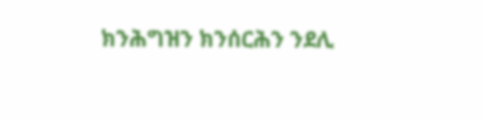ክንሕግዝን ክንሰርሕን ንደሊ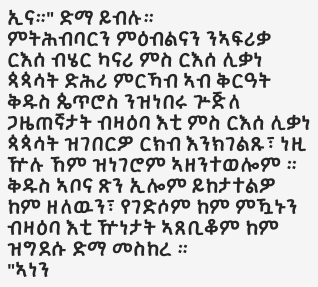ኢና።" ድማ ይብሉ።
ምትሕብባርን ምዕብልናን ንኣፍሪቃ
ርእሰ ብሄር ካናሪ ምስ ርእሰ ሊቃነ ጳጳሳት ድሕሪ ምርኻብ ኣብ ቅርዓት ቅዱስ ጴጥሮስ ንዝነበሩ ጕጅለ ጋዜጠኛታት ብዛዕባ እቲ ምስ ርእሰ ሊቃነ ጳጳሳት ዝገበርዎ ርክብ እንክገልጹ፣ ነዚ ዅሉ ኸም ዝነገሮም ኣዘንተወሎም ።
ቅዱስ ኣቦና ጽን ኢሎም ይከታተልዎ ከም ዘለዉን፣ የገድሶም ከም ምዃኑን ብዛዕባ እቲ ዅነታት ኣጸቢቆም ከም ዝግደሱ ድማ መስከረ ።
"ኣነን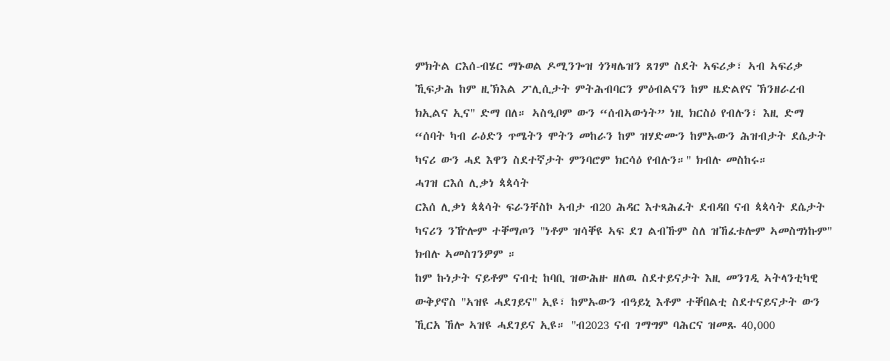ምክትል ርእሰ-ብሄር ማኑወል ዶሚንጐዝ ጎንዛሌዝን ጸገም ስደት ኣፍሪቃ፣ ኣብ ኣፍሪቃ ኺፍታሕ ከም ዚኽእል ፖሊሲታት ምትሕብባርን ምዕብልናን ከም ዜድልየና ኽንዘራረብ ክኢልና ኢና" ድማ በለ። ኣስዒቦም ውን “ሰብኣውነት” ነዚ ክርስዕ የብሉን፣ እዚ ድማ “ሰባት ካብ ራዕድን ጥሜትን ሞትን መከራን ከም ዝሃድሙን ከምኡውን ሕዝብታት ደሴታት ካናሪ ውን ሓደ እዋን ስደተኛታት ምንባሮም ክርሳዕ የብሉን።" ክብሉ መስከሩ።
ሓገዝ ርእሰ ሊቃነ ጳጳሳት
ርእሰ ሊቃነ ጳጳሳት ፍራንቸስኮ ኣብታ ብ20 ሕዳር እተጻሕፈት ደብዳበ ናብ ጳጳሳት ደሴታት ካናሪን ንዅሎም ተቐማጦን "ነቶም ዝሳቐዩ ኣፍ ደገ ልብኹም ስለ ዝኸፈቱሎም ኣመስግነኩም" ክብሉ ኣመስገንዎም ።
ከም ኩነታት ናይቶም ናብቲ ከባቢ ዝውሕዙ ዘለዉ ስደተይናታት እዚ መንገዲ ኣትላንቲካዊ ውቅያኖስ "ኣዝዩ ሓደገይና" ኢዩ፣ ከምኡውን ብዓይኒ እቶም ተቐበልቲ ስደተናይናታት ውን ኺርአ ኸሎ ኣዝዩ ሓደገይና ኢዩ። "ብ2023 ናብ ገማግም ባሕርና ዝመጹ 40,000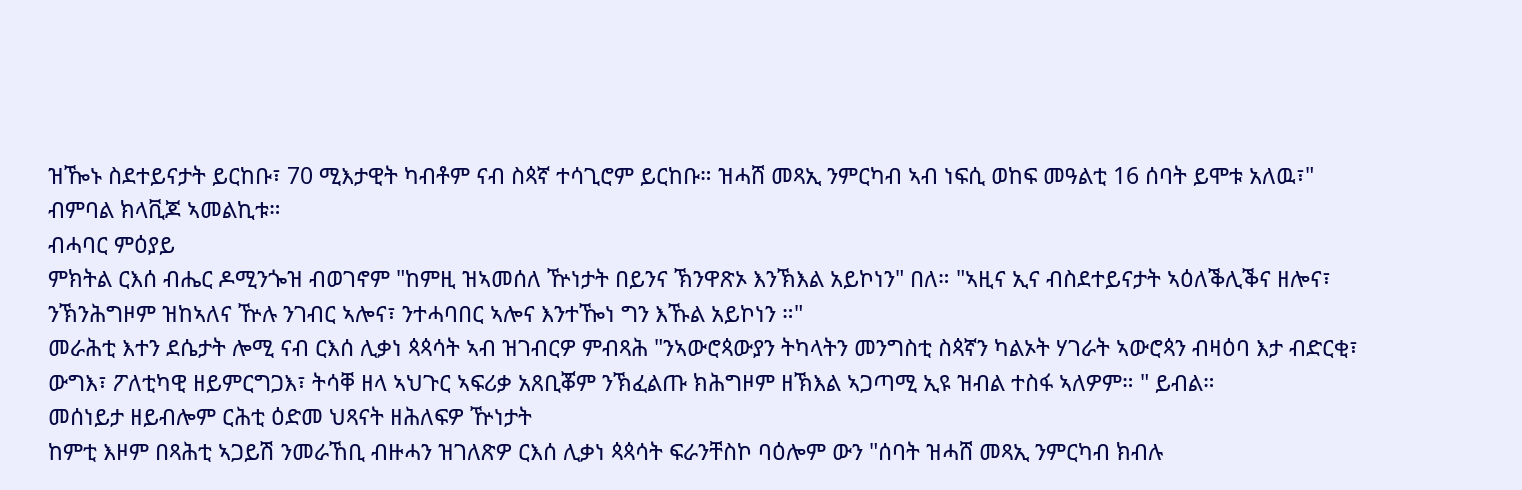ዝዀኑ ስደተይናታት ይርከቡ፣ 70 ሚእታዊት ካብቶም ናብ ስጳኛ ተሳጊሮም ይርከቡ። ዝሓሸ መጻኢ ንምርካብ ኣብ ነፍሲ ወከፍ መዓልቲ 16 ሰባት ይሞቱ አለዉ፣" ብምባል ክላቪጆ ኣመልኪቱ።
ብሓባር ምዕያይ
ምክትል ርእሰ ብሔር ዶሚንጐዝ ብወገኖም "ከምዚ ዝኣመሰለ ዅነታት በይንና ኽንዋጽኦ እንኽእል አይኮነን" በለ። "ኣዚና ኢና ብስደተይናታት ኣዕለቕሊቕና ዘሎና፣ ንኽንሕግዞም ዝከኣለና ዅሉ ንገብር ኣሎና፣ ንተሓባበር ኣሎና እንተዀነ ግን እኹል አይኮነን ።"
መራሕቲ እተን ደሴታት ሎሚ ናብ ርእሰ ሊቃነ ጳጳሳት ኣብ ዝገብርዎ ምብጻሕ "ንኣውሮጳውያን ትካላትን መንግስቲ ስጳኛን ካልኦት ሃገራት ኣውሮጳን ብዛዕባ እታ ብድርቂ፣ ውግእ፣ ፖለቲካዊ ዘይምርግጋእ፣ ትሳቐ ዘላ ኣህጉር ኣፍሪቃ አጸቢቖም ንኽፈልጡ ክሕግዞም ዘኽእል ኣጋጣሚ ኢዩ ዝብል ተስፋ ኣለዎም። " ይብል።
መሰነይታ ዘይብሎም ርሕቲ ዕድመ ህጻናት ዘሕለፍዎ ዅነታት
ከምቲ እዞም በጻሕቲ ኣጋይሽ ንመራኸቢ ብዙሓን ዝገለጽዎ ርእሰ ሊቃነ ጳጳሳት ፍራንቸስኮ ባዕሎም ውን "ሰባት ዝሓሸ መጻኢ ንምርካብ ክብሉ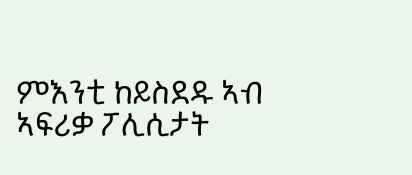ምእንቲ ከይስደዱ ኣብ ኣፍሪቃ ፖሊሲታት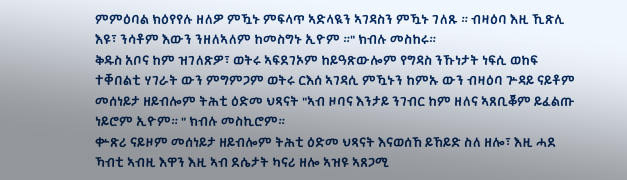ምምዕባል ክዕየየሉ ዘለዎ ምዃኑ ምፍላጥ ኣድላዪን ኣገዳስን ምዃኑ ገለጹ ። ብዛዕባ እዚ ኺጽሊ እዩ፣ ንሳቶም እውን ንዘለኣለም ከመስግኑ ኢዮም ።" ክብሉ መስከሩ።
ቅዱስ አቦና ከም ዝገለጽዎ፣ ወትሩ ኣፍደገኦም ከይዓጽውሎም የግዳስ ንኹነታት ነፍሲ ወከፍ ተቐበልቲ ሃገራት ውን ምግምጋም ወትሩ ርእሰ ኣገዳሲ ምዃኑን ከምኡ ውን ብዛዕባ ጕዳይ ናይቶም መሰነይታ ዘይብሎም ትሕቲ ዕድመ ህጻናት "ኣብ ዞባና እንታይ ንገብር ከም ዘለና ኣጸቢቖም ይፈልጡ ነይሮም ኢዮም። " ክብሉ መስኪሮም።
ቍጽሪ ናይዞም መሰነይታ ዘይብሎም ትሕቲ ዕድመ ህጻናት እናወሰኸ ይኸይድ ስለ ዘሎ፣ እዚ ሓደ ኻብቲ ኣብዚ እዋን እዚ ኣብ ደሴታት ካናሪ ዘሎ ኣዝዩ ኣጸጋሚ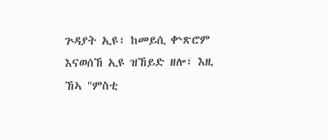ጕዳያት ኢዩ፣ ከመይሲ ቍጽሮም እናወሰኸ ኢዩ ዝኸይድ ዘሎ፣ እዚ ኸኣ "ምስቲ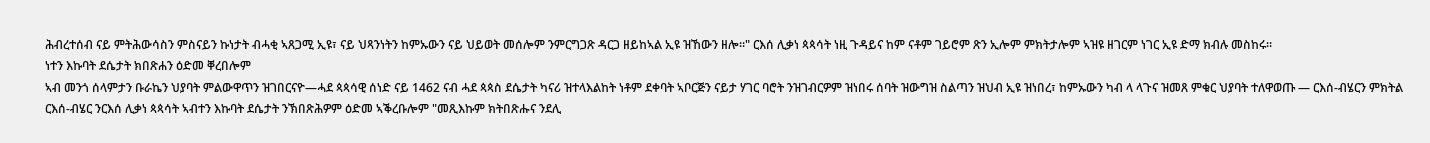ሕብረተሰብ ናይ ምትሕውሳስን ምስናይን ኩነታት ብሓቂ ኣጸጋሚ ኢዩ፣ ናይ ህጻንነትን ከምኡውን ናይ ህይወት መሰሎም ንምርግጋጽ ዳርጋ ዘይከኣል ኢዩ ዝኸውን ዘሎ።" ርእሰ ሊቃነ ጳጳሳት ነዚ ጉዳይና ከም ናቶም ገይሮም ጽን ኢሎም ምክትታሎም ኣዝዩ ዘገርም ነገር ኢዩ ድማ ክብሉ መስከሩ።
ነተን እኩባት ደሴታት ክበጽሐን ዕድመ ቐረበሎም
ኣብ መንጎ ሰላምታን ቡራኬን ህያባት ምልውዋጥን ዝገበርናዮ—ሓደ ጳጳሳዊ ሰነድ ናይ 1462 ናብ ሓደ ጳጳስ ደሴታት ካናሪ ዝተላእልከት ነቶም ደቀባት ኣቦርጅን ናይታ ሃገር ባሮት ንዝገብርዎም ዝነበሩ ሰባት ዝውግዝ ስልጣን ዝህብ ኢዩ ዝነበረ፣ ከምኡውን ካብ ላ ላጉና ዝመጸ ምቁር ህያባት ተለዋወጡ — ርእሰ-ብሄርን ምክትል ርእሰ-ብሄር ንርእሰ ሊቃነ ጳጳሳት ኣብተን እኩባት ደሴታት ንኽበጽሕዎም ዕድመ ኣቕረቡሎም "መጺእኩም ክትበጽሑና ንደሊ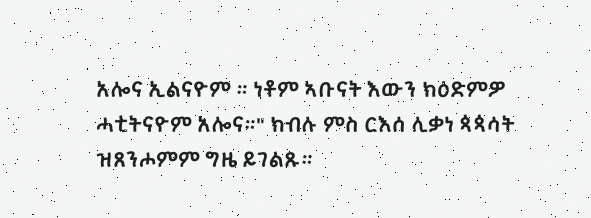አሎና ኢልናዮም ። ነቶም ኣቡናት እውን ክዕድምዎ ሓቲትናዮም አሎና።" ክብሉ ምስ ርእሰ ሊቃነ ጳጳሳት ዝጸንሖምም ግዜ ይገልጹ።